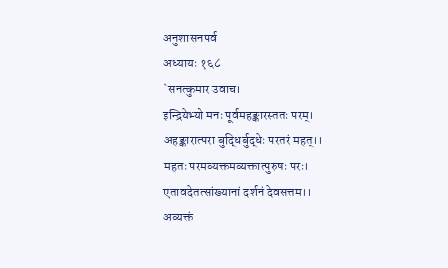अनुशासनपर्व
अध्यायः १६८
`सनत्कुमार उवाच।
इन्द्रियेभ्यो मनः पूर्वमहङ्कारस्ततः परम्।
अहङ्कारात्परा बुद्धिर्बुद्धेः परतरं महत्।।
महतः परमव्यक्तमव्यक्तात्पुरुषः परः।
एतावदेतत्सांख्यानां दर्शनं देवसत्तम।।
अव्यक्तं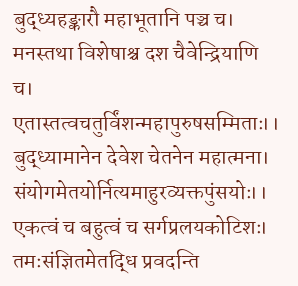बुद्ध्यहङ्कारौ महाभूतानि पञ्च च।
मनस्तथा विशेषाश्च दश चैवेन्द्रियाणि च।
एतास्तत्वचतुर्विंशन्महापुरुषसम्मिताः।।
बुद्ध्यामानेन देवेश चेतनेन महात्मना।
संयोगमेतयोर्नित्यमाहुरव्यक्तपुंसयोः।।
एकत्वं च बहुत्वं च सर्गप्रलयकोटिशः।
तमःसंज्ञितमेतद्धि प्रवदन्ति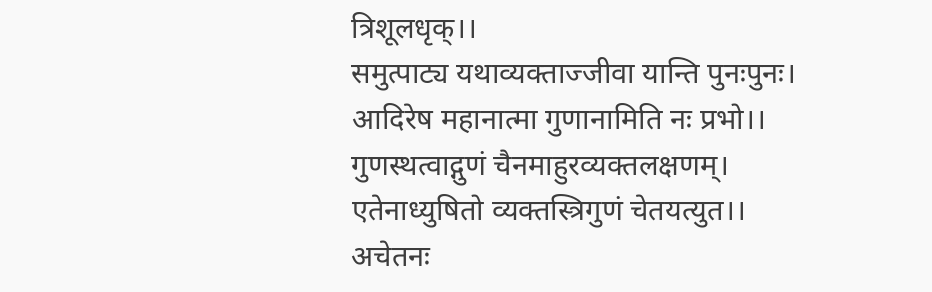त्रिशूलधृक्।।
समुत्पाट्य यथाव्यक्ताज्जीवा यान्ति पुनःपुनः।
आदिरेष महानात्मा गुणानामिति नः प्रभो।।
गुणस्थत्वाद्गुणं चैनमाहुरव्यक्तलक्षणम्।
एतेनाध्युषितो व्यक्तस्त्रिगुणं चेतयत्युत।।
अचेतनः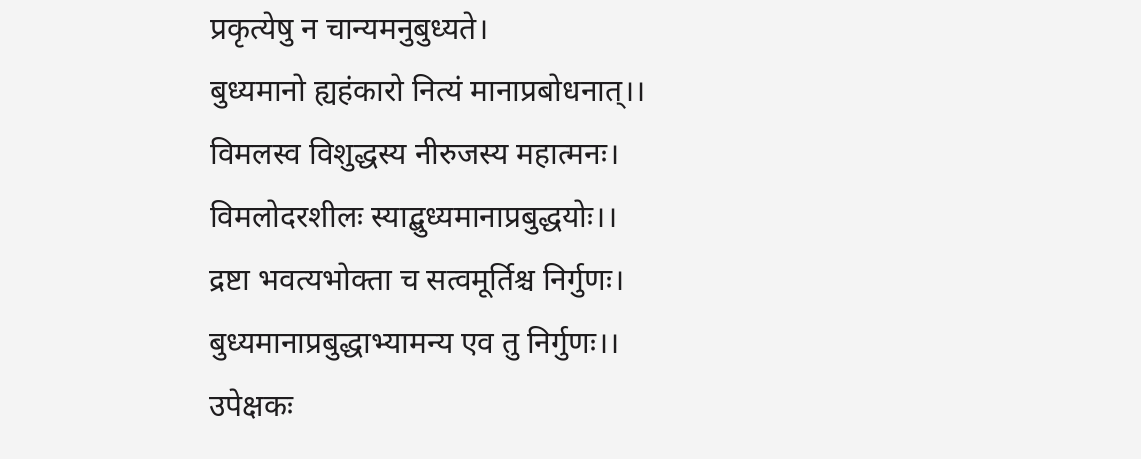प्रकृत्येषु न चान्यमनुबुध्यते।
बुध्यमानो ह्यहंकारो नित्यं मानाप्रबोधनात्।।
विमलस्व विशुद्धस्य नीरुजस्य महात्मनः।
विमलोदरशीलः स्याद्बुध्यमानाप्रबुद्धयोः।।
द्रष्टा भवत्यभोक्ता च सत्वमूर्तिश्च निर्गुणः।
बुध्यमानाप्रबुद्धाभ्यामन्य एव तु निर्गुणः।।
उपेक्षकः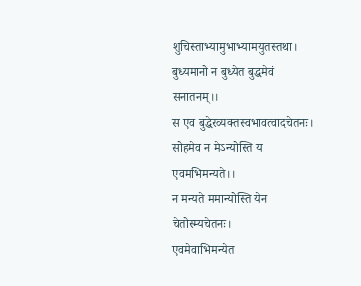शुचिस्ताभ्यामुभाभ्यामयुतस्तथा।
बुध्यमानो न बुध्येत बुद्धमेवं सनातनम्।।
स एव बुद्धेरव्यक्तस्वभावत्वादचेतनः।
सोहमेव न मेऽन्योस्ति य एवमभिमन्यते।।
न मन्यते ममान्योस्ति येन चेतोस्म्यचेतनः।
एवमेवाभिमन्येत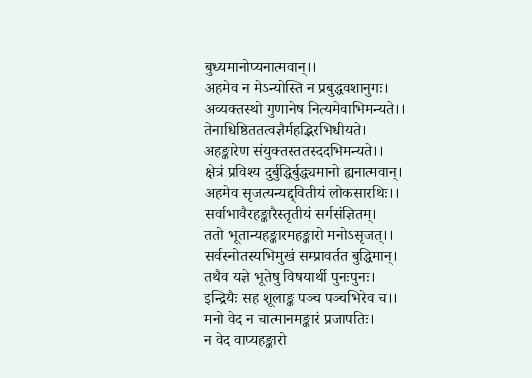बुध्यमानोप्यनात्मवान्।।
अहमेव न मेऽन्योस्ति न प्रबुद्धवशानुगः।
अव्यक्तस्थो गुणानेष नित्यमेवाभिमन्यते।।
तेनाधिष्ठिततत्वज्ञैर्महद्भिरभिधीयते।
अहङ्कारेण संयुक्तस्ततस्ददभिमन्यते।।
क्षेत्रं प्रविश्य दुर्बुद्धिर्बुद्ध्यमानो ह्यनात्मवान्।
अहमेव सृजत्यन्यद्द्वितीयं लोकसारथिः।।
सर्वाभावैरहङ्कारैस्तृतीयं सर्गसंज्ञितम्।
ततो भूतान्यहङ्कारमहङ्कारो मनोऽसृजत्।।
सर्वस्नोतस्यभिमुखं सम्प्रावर्तत बुद्धिमान्।
तथैव यज्ञे भूतेषु विषयार्थी पुनःपुनः।
इन्द्रियैः सह शूलाङ्क पञ्च पञ्चभिरेव च।।
मनो वेद न चात्मानमङ्कारं प्रजापतिः।
न वेद वाप्यहङ्कारो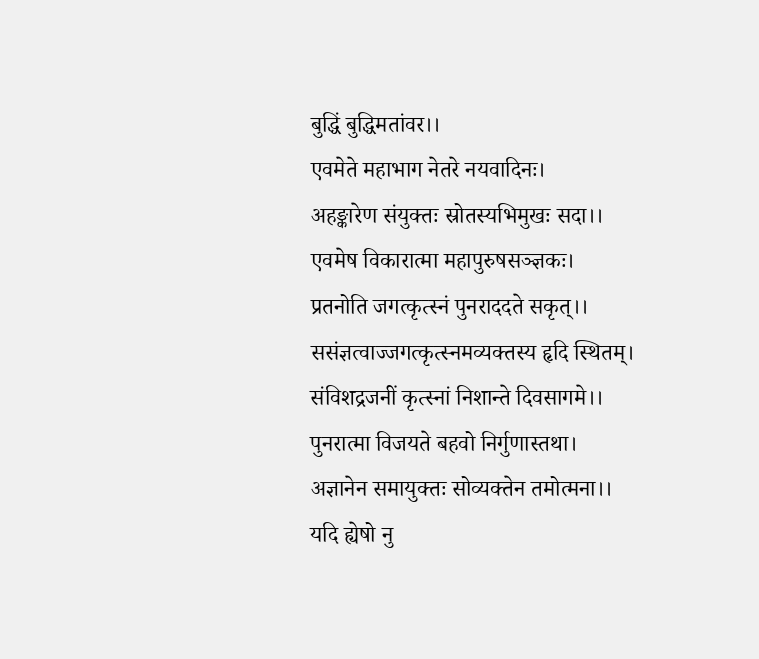बुद्धिं बुद्धिमतांवर।।
एवमेते महाभाग नेतरे नयवादिनः।
अहङ्कारेण संयुक्तः स्रोतस्यभिमुखः सदा।।
एवमेष विकारात्मा महापुरुषसञ्ज्ञकः।
प्रतनोति जगत्कृत्स्नं पुनराददते सकृत्।।
ससंज्ञत्वाज्जगत्कृत्स्नमव्यक्तस्य हृदि स्थितम्।
संविशद्रजनीं कृत्स्नां निशान्ते दिवसागमे।।
पुनरात्मा विजयते बहवो निर्गुणास्तथा।
अज्ञानेन समायुक्तः सोव्यक्तेन तमोत्मना।।
यदि ह्येषो नु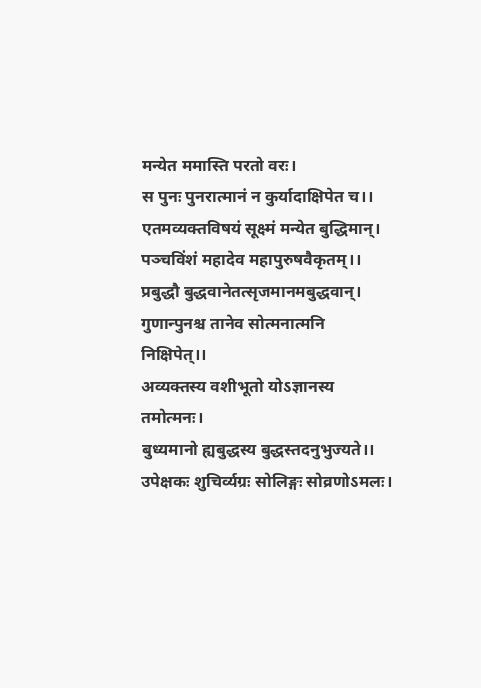मन्येत ममास्ति परतो वरः।
स पुनः पुनरात्मानं न कुर्यादाक्षिपेत च।।
एतमव्यक्तविषयं सूक्ष्मं मन्येत बुद्धिमान्।
पञ्चविंशं महादेव महापुरुषवैकृतम्।।
प्रबुद्धौ बुद्धवानेतत्सृजमानमबुद्धवान्।
गुणान्पुनश्च तानेव सोत्मनात्मनि निक्षिपेत्।।
अव्यक्तस्य वशीभूतो योऽज्ञानस्य तमोत्मनः।
बुध्यमानो ह्यबुद्धस्य बुद्धस्तदनुभुज्यते।।
उपेक्षकः शुचिर्व्यग्रः सोलिङ्गः सोव्रणोऽमलः।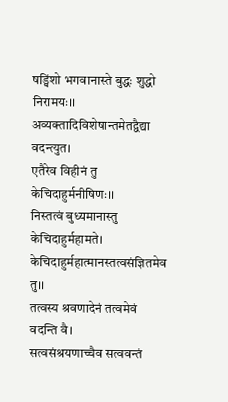षड्विंशो भगवानास्ते बुद्धः शुद्धो निरामयः।।
अव्यक्तादिविशेषान्तमेतद्वैद्या वदन्त्युत।
एतैरेव विहीनं तु केचिदाहुर्मनीषिणः।।
निस्तत्वं बुध्यमानास्तु केचिदाहुर्महामते।
केचिदाहुर्महात्मानस्तत्वसंज्ञितमेव तु।।
तत्वस्य श्रवणादेनं तत्वमेवं वदन्ति वै।
सत्वसंश्रयणाच्चैव सत्ववन्तं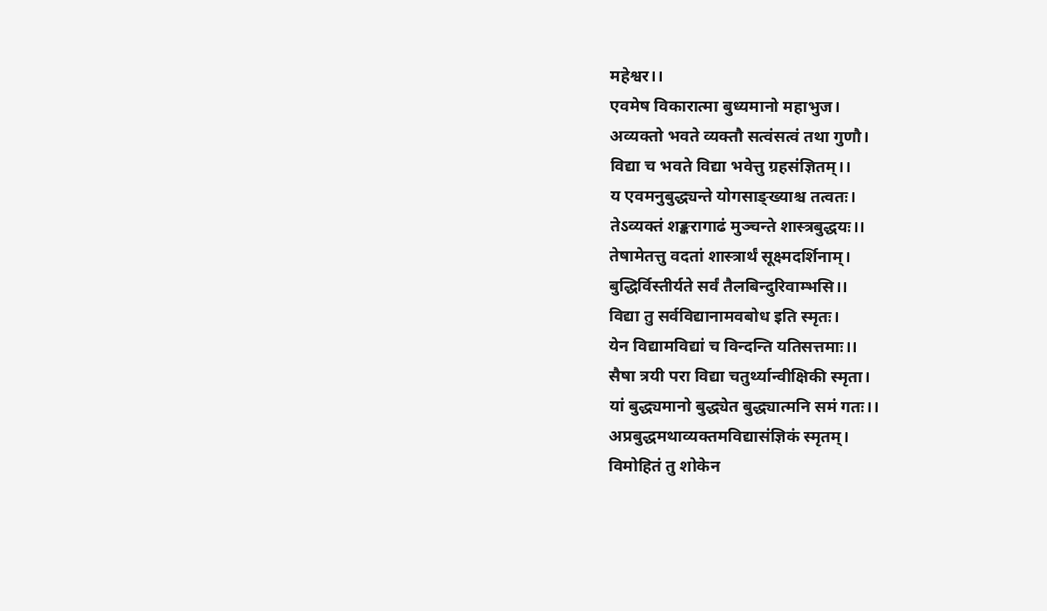महेश्वर।।
एवमेष विकारात्मा बुध्यमानो महाभुज।
अव्यक्तो भवते व्यक्तौ सत्वंसत्वं तथा गुणौ।
विद्या च भवते विद्या भवेत्तु ग्रहसंज्ञितम्।।
य एवमनुबुद्ध्यन्ते योगसाङ्ख्याश्च तत्वतः।
तेऽव्यक्तं शङ्करागाढं मुञ्चन्ते शास्त्रबुद्धयः।।
तेषामेतत्तु वदतां शास्त्रार्थं सूक्ष्मदर्शिनाम्।
बुद्धिर्विस्तीर्यते सर्वं तैलबिन्दुरिवाम्भसि।।
विद्या तु सर्वविद्यानामवबोध इति स्मृतः।
येन विद्यामविद्यां च विन्दन्ति यतिसत्तमाः।।
सैषा त्रयी परा विद्या चतुर्थ्यान्वीक्षिकी स्मृता।
यां बुद्ध्यमानो बुद्ध्येत बुद्ध्यात्मनि समं गतः।।
अप्रबुद्धमथाव्यक्तमविद्यासंज्ञिकं स्मृतम्।
विमोहितं तु शोकेन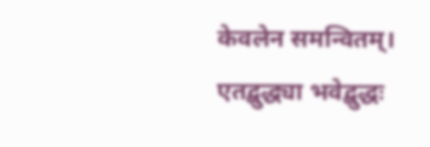केवलेन समन्वितम्।
एतद्बुद्ध्या भवेद्बुद्धः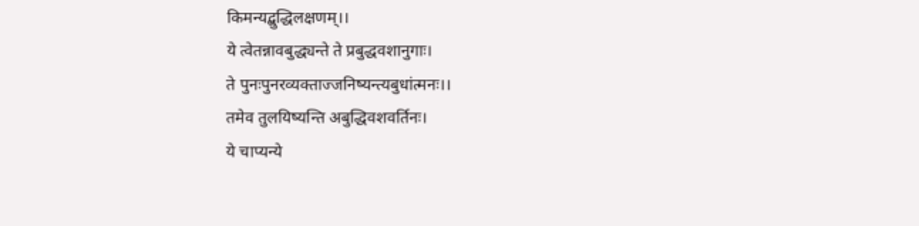किमन्यद्बुद्धिलक्षणम्।।
ये त्वेतन्नावबुद्ध्यन्ते ते प्रबुद्धवशानुगाः।
ते पुनःपुनरव्यक्ताज्जनिष्यन्त्यबुधांत्मनः।।
तमेव तुलयिष्यन्ति अबुद्धिवशवर्तिनः।
ये चाप्यन्ये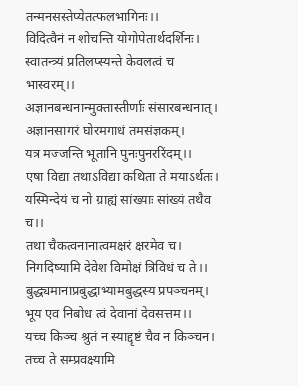तन्मनसस्तेप्येतत्फलभागिनः।।
विदित्वैनं न शोचन्ति योगोपेतार्थदर्शिनः।
स्वातन्त्र्यं प्रतिलप्स्यन्ते केवलत्वं च भास्वरम्।।
अज्ञानबन्धनान्मुक्तास्तीर्णाः संसारबन्धनात्।
अज्ञानसागरं घोरमगाधं तमसंज्ञकम्।
यत्र मज्जन्ति भूतानि पुनःपुनररिंदम्।।
एषा विद्या तथाऽविद्या कथिता ते मयाऽर्थतः।
यस्मिन्देयं च नो ग्राह्यं सांख्याः सांख्यं तथैव च।।
तथा चैकत्वनानात्वमक्षरं क्षरमेव च।
निगदिष्यामि देवेश विमोक्षं त्रिविधं च ते।।
बुद्ध्यमानाप्रबुद्धाभ्यामबुद्धस्य प्रपञ्चनम्।
भूय एव निबोध त्वं देवानां देवसत्तम।।
यच्च किञ्च श्रुतं न स्याद्दृष्टं चैव न किञ्चन।
तच्च ते सम्प्रवक्ष्यामि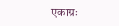एकाग्रः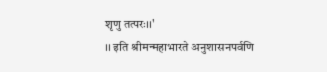शृणु तत्परः।।'
।। इति श्रीमन्महाभारते अनुशासनपर्वणि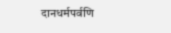दानधर्मपर्वणि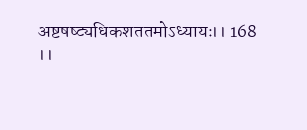अष्टषष्ट्यधिकशततमोऽध्यायः।। 168 ।।